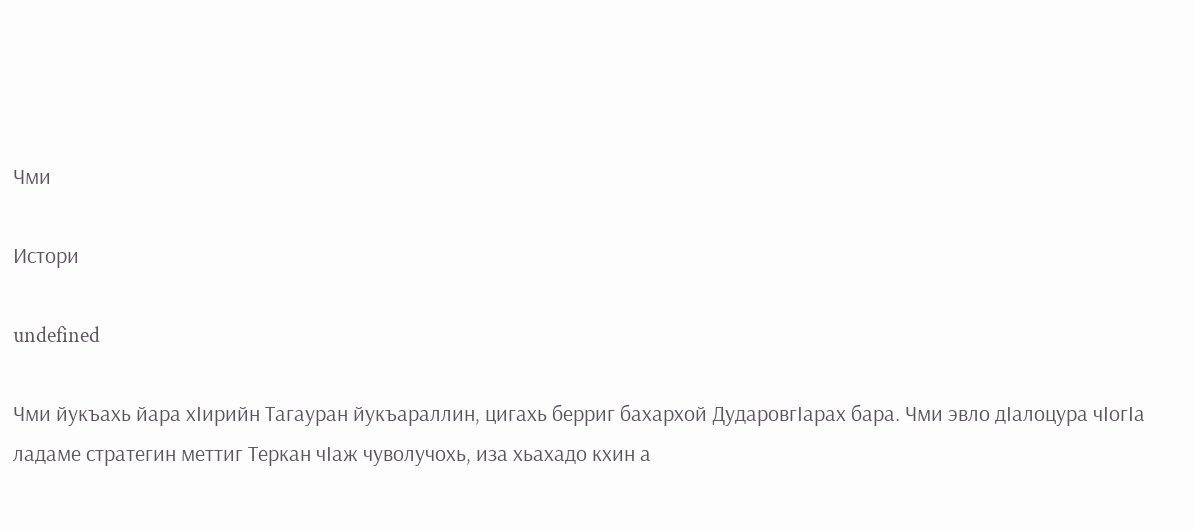Чми

Истори

undefined

Чми йукъахь йара хӀирийн Тагауран йукъараллин, цигахь берриг бахархой ДударовгӀарах бара. Чми эвло дӀалоцура чӀогӀа ладаме стратегин меттиг Теркан чӀаж чуволучохь, иза хьахадо кхин а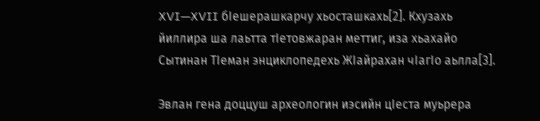XVI—XVII бӀешерашкарчу хьосташкахь[2]. Кхузахь йиллира ша лаьтта тӀетовжаран меттиг, иза хьахайо Сытинан ТӀеман энциклопедехь ЖӀайрахан чӀагӀо аьлла[3].

Эвлан гена доццуш археологин иэсийн цӀеста муьрера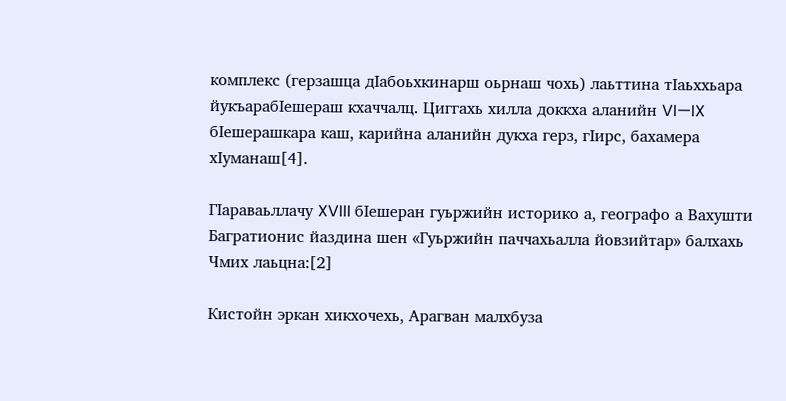комплекс (герзашца дӀабоьхкинарш оьрнаш чохь) лаьттина тӀаьххьара йукъарабӀешераш кхаччалц. Циггахь хилла доккха аланийн VI—IX бӀешерашкара каш, карийна аланийн дукха герз, гӀирс, бахамера хӀуманаш[4].

ГӀараваьллачу XVIII бӀешеран гуьржийн историко а, географо а Вахушти Багратионис йаздина шен «Гуьржийн паччахьалла йовзийтар» балхахь Чмих лаьцна:[2]

Кистойн эркан хикхочехь, Арагван малхбуза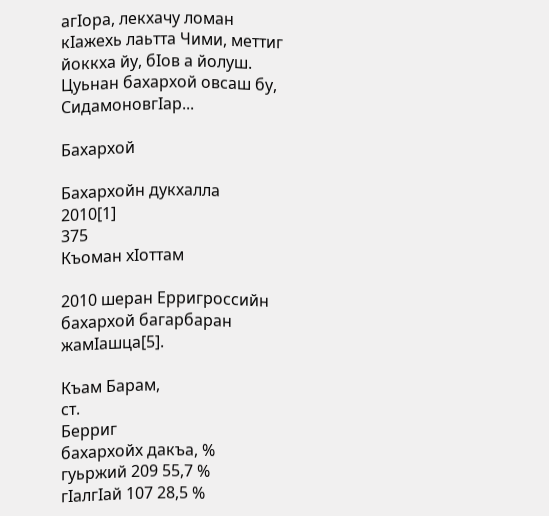агӀора, лекхачу ломан кӀажехь лаьтта Чими, меттиг йоккха йу, бӀов а йолуш. Цуьнан бахархой овсаш бу, СидамоновгӀар...

Бахархой

Бахархойн дукхалла
2010[1]
375
Къоман хӀоттам

2010 шеран Ерригроссийн бахархой багарбаран жамӀашца[5].

Къам Барам,
ст.
Берриг
бахархойх дакъа, %
гуьржий 209 55,7 %
гӀалгӀай 107 28,5 %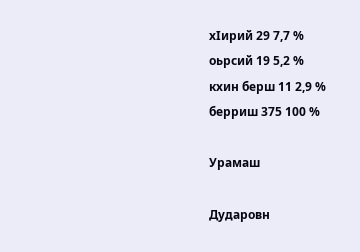хӀирий 29 7,7 %
оьрсий 19 5,2 %
кхин берш 11 2,9 %
берриш 375 100 %

Урамаш

Дударовн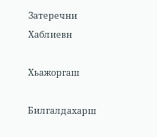Затеречни
Хаблиевн

Хьажоргаш

Билгалдахарш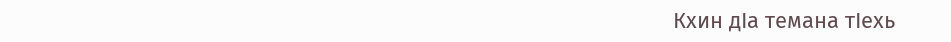Кхин дӀа темана тӀехь